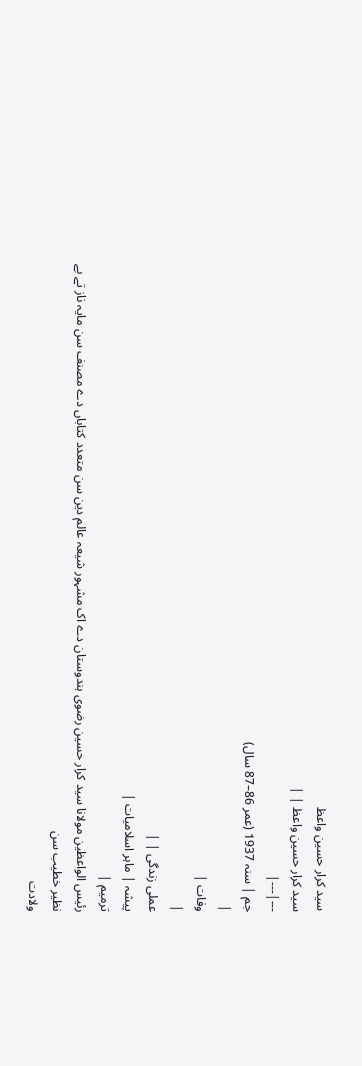سید کرار حسین واعظ
سید کرار حسین واعظ | |
---|---|
جم | سنہ 1937 (عمر 86–87 سال)
|
وفات |
|
عملی زندگی | |
پیشہ | ماہر اسلامیات |
ترمیم |
رئیس الواعظین مولانا سید کرار حسین رضوی ہندوستان دے اک مشہور شیعہ عالم دین سن متعدد کتاباں دے مصنف سن مایہ ناز تے بے نظیر خطیب سن
ولادت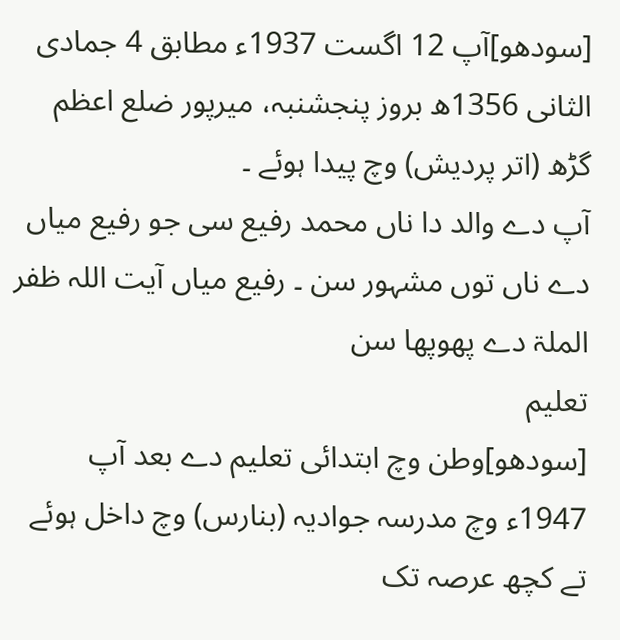[سودھو]آپ 12 اگست 1937ء مطابق 4 جمادی الثانی 1356ھ بروز پنجشنبہ، میرپور ضلع اعظم گڑھ (اتر پردیش) وچ پیدا ہوئے ۔
آپ دے والد دا ناں محمد رفیع سی جو رفیع میاں دے ناں توں مشہور سن ۔ رفیع میاں آیت اللہ ظفر الملۃ دے پھوپھا سن
تعلیم
[سودھو]وطن وچ ابتدائی تعلیم دے بعد آپ 1947ء وچ مدرسہ جوادیہ (بنارس) وچ داخل ہوئے تے کچھ عرصہ تک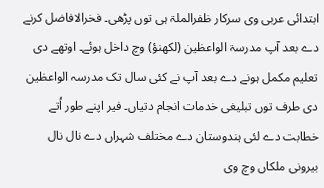ابتدائی عربی وی سرکار ظفرالملۃ ہی توں پڑھی۔ فخرالافاضل کرنے دے بعد آپ مدرسۃ الواعظین (لکھنؤ) وچ داخل ہوئے۔ اوتھے دی تعلیم مکمل ہونے دے بعد آپ نے کئی سال تک مدرسہ الواعظین دی طرف توں تبلیغی خدمات انجام دتیاں۔ فیر اپنے طور اُتے خطابت دے لئی ہندوستان دے مختلف شہراں دے نال نال بیرونی ملکاں وچ وی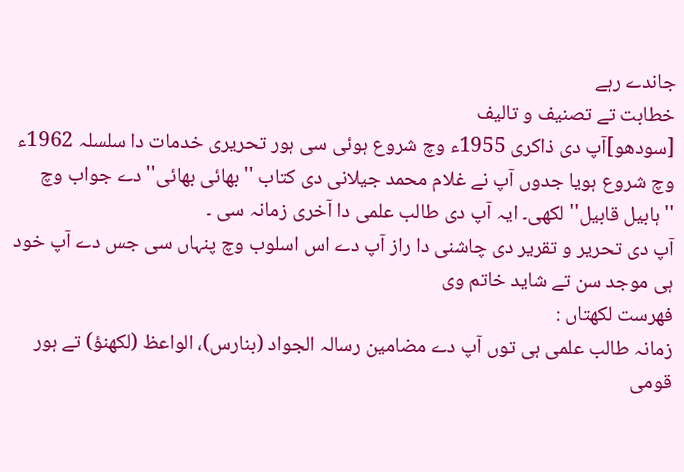جاندے رہے
خطابت تے تصنیف و تالیف
[سودھو]آپ دی ذاکری 1955ء وچ شروع ہوئی سی ہور تحریری خدمات دا سلسلہ 1962ء وچ شروع ہويا جدوں آپ نے غلام محمد جیلانی دی کتاب ''بھائی بھائی'' دے جواب وچ ''ہابیل قابیل'' لکھی۔ ایہ آپ دی طالب علمی دا آخری زمانہ سی ۔
آپ دی تحریر و تقریر دی چاشنی دا راز آپ دے اس اسلوب وچ پنہاں سی جس دے آپ خود ہی موجد سن تے شاید خاتم وی
فهرست لکھتاں :
زمانہ طالب علمی ہی توں آپ دے مضامین رسالہ الجواد (بنارس)، الواعظ (لکھنؤ) تے ہور قومی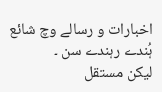اخبارات و رسالے وچ شائع ہُندے رہندے سن ۔
لیکن مستقل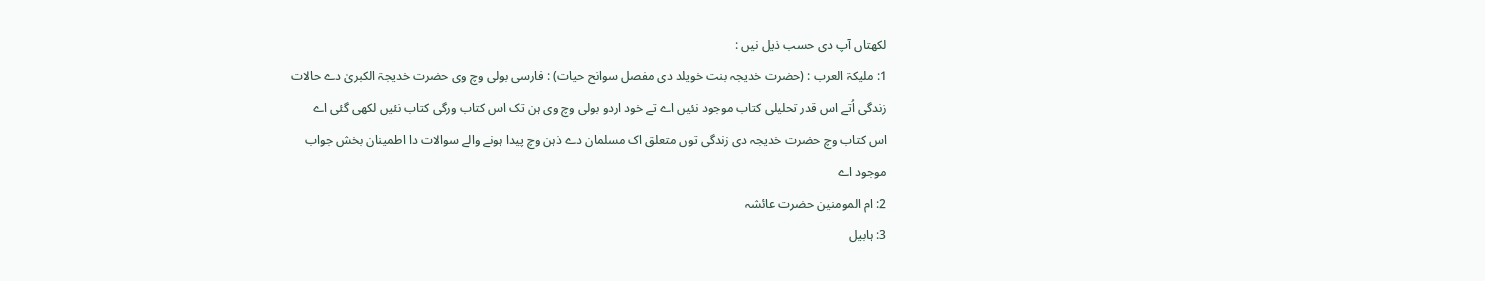لکھتاں آپ دی حسب ذیل نيں :
1: ملیکۃ العرب : (حضرت خدیجہ بنت خویلد دی مفصل سوانح حیات) : فارسی بولی وچ وی حضرت خدیجۃ الکبریٰ دے حالات زندگی اُتے اس قدر تحلیلی کتاب موجود نئيں اے تے خود اردو بولی وچ وی ہن تک اس کتاب ورگی کتاب نئيں لکھی گئی اے
اس کتاب وچ حضرت خدیجہ دی زندگی توں متعلق اک مسلمان دے ذہن وچ پیدا ہونے والے سوالات دا اطمینان بخش جواب موجود اے
2: ام المومنین حضرت عائشہ
3: ہابیل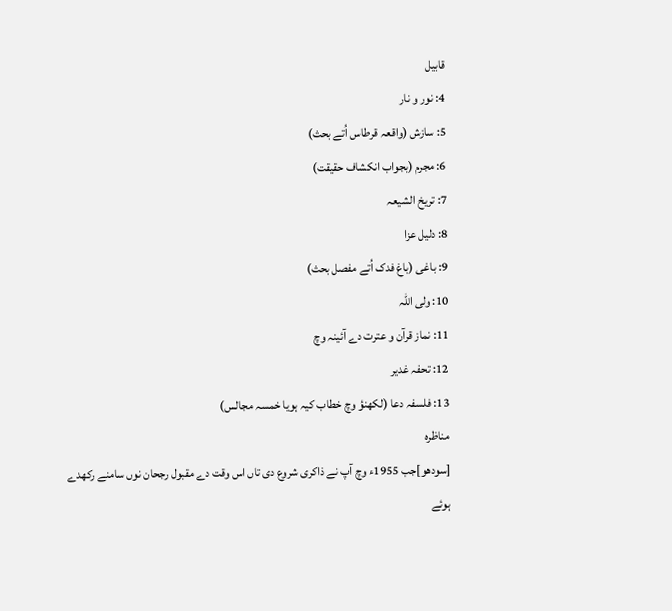قابیل
4: نور و نار
5: سازش (واقعہ قرطاس اُتے بحث)
6: مجرم (بجواب انکشاف حقیقت)
7: تریخ الشیعہ
8: دلیل عزا
9: باغی (باغ فدک اُتے مفصل بحث)
10: ولی اللہ
11: نماز قرآن و عترت دے آئینہ وچ
12: تحفہ غدیر
13: فلسفہ دعا (لکھنؤ وچ خطاب کیہ ہویا خمسہ مجالس)
مناظره
[سودھو]جب 1955ء وچ آپ نے ذاکری شروع دی تاں اس وقت دے مقبول رجحان نوں سامنے رکھدے ہوئے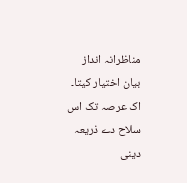مناظرانہ انداز بیان اختیار کیتا۔ اک عرصہ تک اس سلاح دے ذریعہ دینی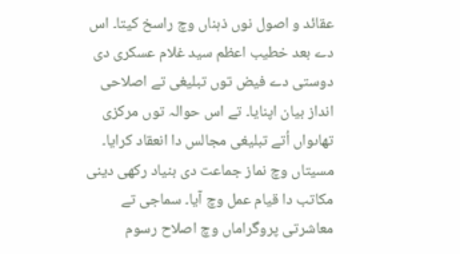عقائد و اصول نوں ذہناں وچ راسخ کیتا۔ اس دے بعد خطیب اعظم سید غلام عسکری دی دوستی دے فیض توں تبلیغی تے اصلاحی انداز بیان اپنایا۔ تے اس حوالہ توں مرکزی تھاںواں اُتے تبلیغی مجالس دا انعقاد کرایا۔ مسیتاں وچ نماز جماعت دی بنیاد رکھی دینی مکاتب دا قیام عمل وچ آیا۔ سماجی تے معاشرتی پروگراماں وچ اصلاح رسوم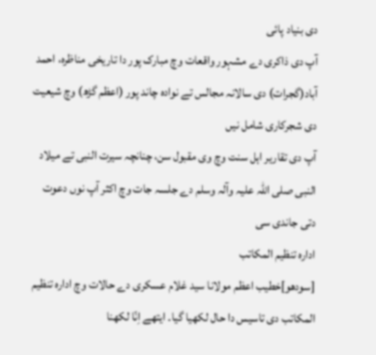دی بنیاد پائی
آپ دی ذاکری دے مشہور واقعات وچ مبارک پور دا تاریخی مناظرہ، احمد آباد(گجرات) دی سالانہ مجالس تے نوادہ چاند پور (اعظم گڑھ) وچ شیعیت دی شجرکاری شامل نيں
آپ دی تقاریر اہل سنت وچ وی مقبول سن، چنانچہ سیرت النبی تے میلاد النبی صلی اللہ علیہ وآلہ وسلم دے جلسہ جات وچ اکثر آپ نوں دعوت دتی جاندی سی
ادارہ تنظیم المکاتب
[سودھو]خطیب اعظم مولانا سید غلام عسکری دے حالات وچ ادارہ تنظیم المکاتب دی تاسیس دا حال لکھیا گیا۔ ایتھے اِنّا لکھنا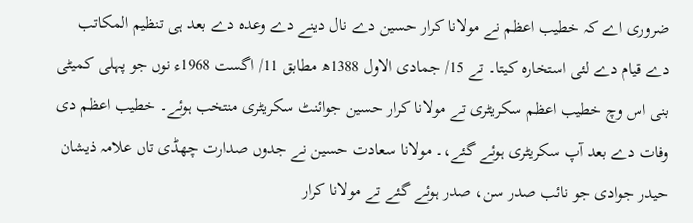ضروری اے کہ خطیب اعظم نے مولانا کرار حسین دے نال دینے دے وعدہ دے بعد ہی تنظیم المکاتب دے قیام دے لئی استخارہ کیتا۔ تے 15/ جمادی الاول 1388ھ مطابق 11/ اگست 1968ء نوں جو پہلی کمیٹی بنی اس وچ خطیب اعظم سکریٹری تے مولانا کرار حسین جوائنٹ سکریٹری منتخب ہوئے۔ خطیب اعظم دی وفات دے بعد آپ سکریٹری ہوئے گئے،۔ مولانا سعادت حسین نے جدوں صدارت چھڈی تاں علامہ ذیشان حیدر جوادی جو نائب صدر سن، صدر ہوئے گئے تے مولانا کرار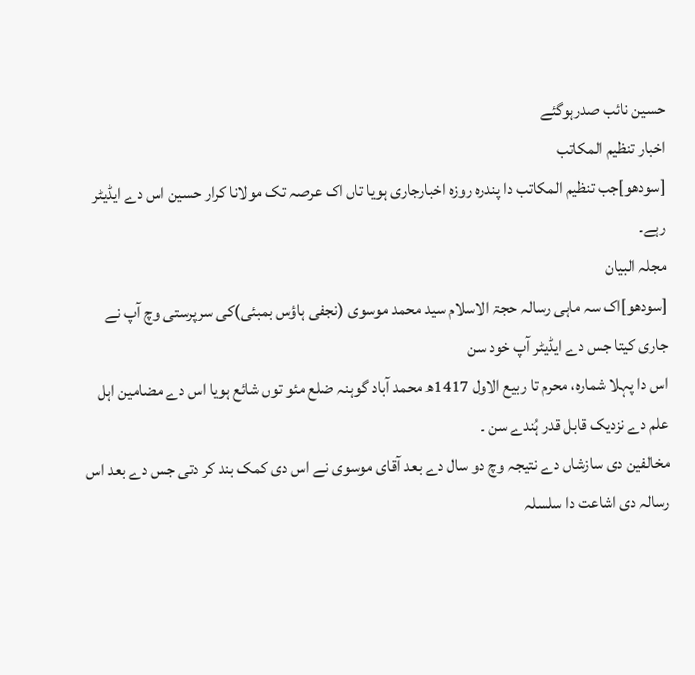حسین نائب صدرہوگئے
اخبار تنظیم المکاتب
[سودھو]جب تنظیم المکاتب دا پندرہ روزہ اخبارجاری ہويا تاں اک عرصہ تک مولانا کرار حسین اس دے ایڈیٹر رہے۔
مجلہ البیان
[سودھو]اک سہ ماہی رسالہ حجۃ الاسلام سید محمد موسوی (نجفی ہاؤس بمبئی)کی سرپرستی وچ آپ نے جاری کیتا جس دے ایڈیٹر آپ خود سن
اس دا پہلا شمارہ، محرم تا ربیع الاول 1417ھ محمد آباد گوہنہ ضلع مئو توں شائع ہويا اس دے مضامین اہل علم دے نزدیک قابل قدر ہُندے سن ۔
مخالفین دی سازشاں دے نتیجہ وچ دو سال دے بعد آقای موسوی نے اس دی کمک بند کر دتی جس دے بعد اس رسالہ دی اشاعت دا سلسلہ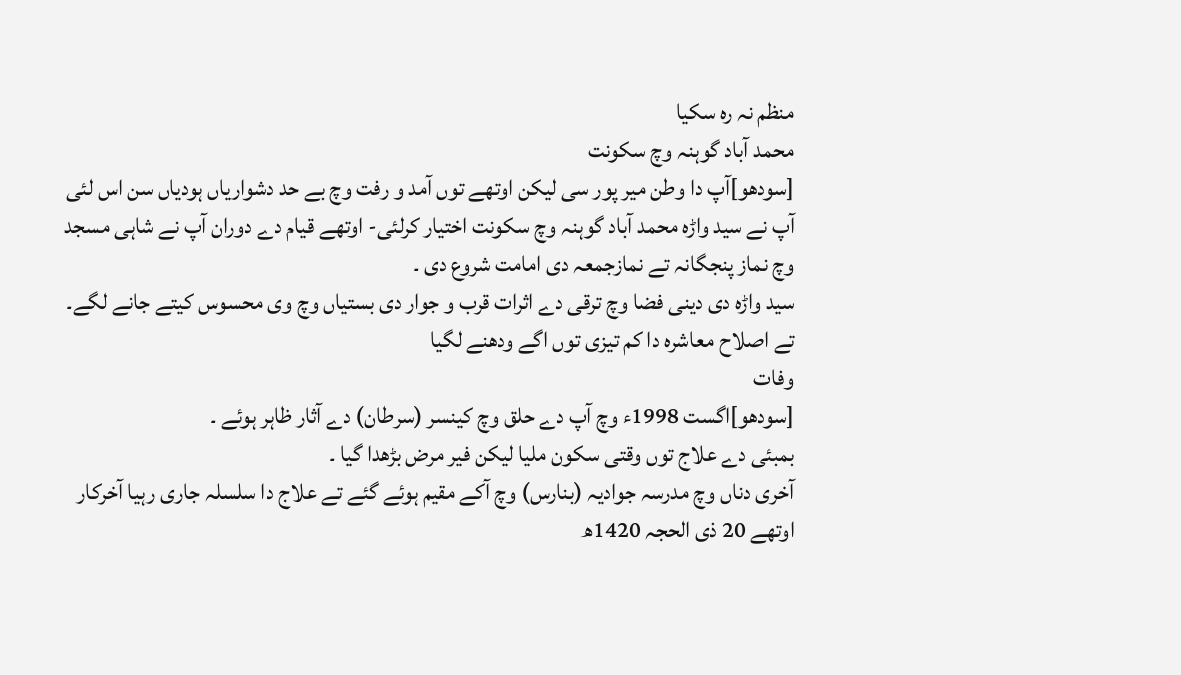منظم نہ رہ سکیا
محمد آباد گوہنہ وچ سکونت
[سودھو]آپ دا وطن میر پور سی لیکن اوتھے توں آمد و رفت وچ بے حد دشواریاں ہودیاں سن اس لئی آپ نے سید واڑہ محمد آباد گوہنہ وچ سکونت اختیار کرلئی- اوتھے قیام دے دوران آپ نے شاہی مسجد وچ نماز پنجگانہ تے نمازجمعہ دی امامت شروع دی ۔
سید واڑہ دی دینی فضا وچ ترقی دے اثرات قرب و جوار دی بستیاں وچ وی محسوس کیتے جانے لگے۔ تے اصلاح معاشرہ دا کم تیزی توں اگے ودھنے لگیا
وفات
[سودھو]اگست 1998ء وچ آپ دے حلق وچ کینسر (سرطان) دے آثار ظاہر ہوئے ۔
بمبئی دے علاج توں وقتی سکون ملیا لیکن فیر مرض بڑھدا گیا ۔
آخری دناں وچ مدرسہ جوادیہ (بنارس) وچ آکے مقیم ہوئے گئے تے علاج دا سلسلہ جاری رہیا آخرکار اوتھے 20 ذی الحجہ 1420ھ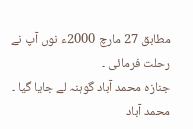مطابق 27 مارچ 2000ء نوں آپ نے رحلت فرمائی ۔
جنازہ محمد آباد گوہنہ لے جایا گیا ۔
محمد آباد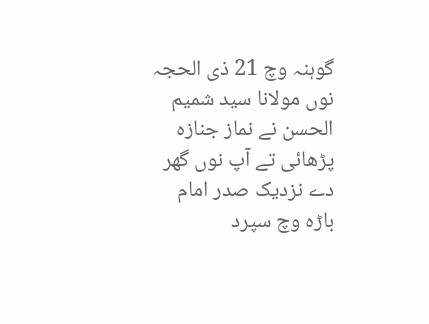گوہنہ وچ 21 ذی الحجہ نوں مولانا سید شمیم الحسن نے نماز جنازہ پڑھائی تے آپ نوں گھر دے نزدیک صدر امام باڑہ وچ سپرد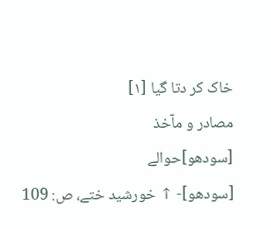خاک کر دتا گیا [۱]
مصادر و مآخذ
[سودھو]حوالے
[سودھو]- ↑ خورشید ختے، ص: 109